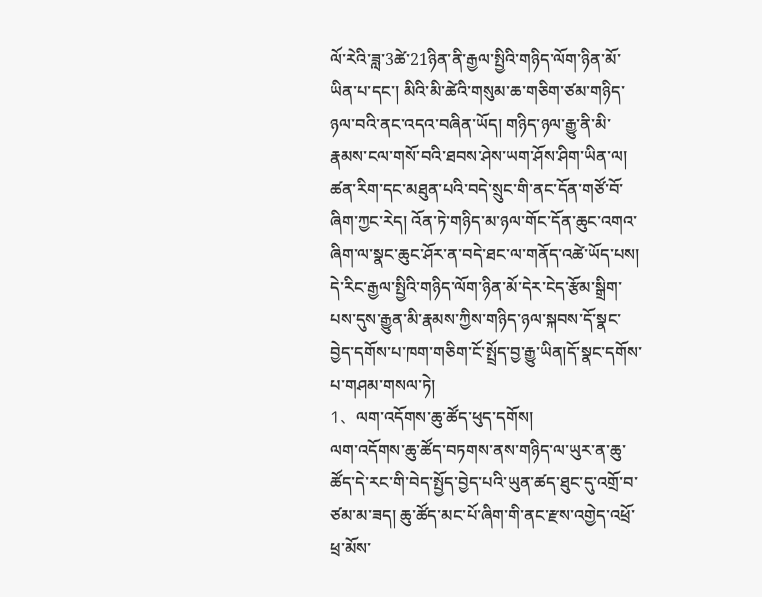ལོ་རེའི་ཟླ་3ཚེ་21ཉིན་ནི་རྒྱལ་སྤྱིའི་གཉིད་ལོག་ཉིན་མོ་ཡིན་པ་དང་། མིའི་མི་ཚེའི་གསུམ་ཆ་གཅིག་ཙམ་གཉིད་ཉལ་བའི་ནང་འདའ་བཞིན་ཡོད། གཉིད་ཉལ་རྒྱུ་ནི་མི་རྣམས་ངལ་གསོ་བའི་ཐབས་ཤེས་ཡག་ཤོས་ཤིག་ཡིན་ལ། ཚན་རིག་དང་མཐུན་པའི་བདེ་སྲུང་གི་ནང་དོན་གཙོ་བོ་ཞིག་ཀྱང་རེད། འོན་ཏེ་གཉིད་མ་ཉལ་གོང་དོན་ཆུང་འགའ་ཞིག་ལ་སྣང་ཆུང་ཤོར་ན་བདེ་ཐང་ལ་གནོད་འཚེ་ཡོད་པས། དེ་རིང་རྒྱལ་སྤྱིའི་གཉིད་ལོག་ཉིན་མོ་དེར་ངེད་རྩོམ་སྒྲིག་པས་དུས་རྒྱུན་མི་རྣམས་ཀྱིས་གཉིད་ཉལ་སྐབས་དོ་སྣང་བྱེད་དགོས་པ་ཁག་གཅིག་ངོ་སྤྲོད་བྱ་རྒྱུ་ཡིན།དོ་སྣང་དགོས་པ་གཤམ་གསལ་ཏེ།
1、ལག་འདོགས་ཆུ་ཚོད་ཕུད་དགོས།
ལག་འདོགས་ཆུ་ཚོད་བཏགས་ནས་གཉིད་ལ་ཡུར་ན་ཆུ་ཚོད་དེ་རང་གི་བེད་སྤྱོད་བྱེད་པའི་ཡུན་ཚད་ཐུང་དུ་འགྲོ་བ་ཙམ་མ་ཟད། ཆུ་ཚོད་མང་པོ་ཞིག་གི་ནང་རྫས་འགྱེད་འཕྲོ་ཕྲ་མོས་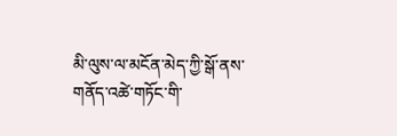མི་ལུས་ལ་མངོན་མེད་ཀྱི་སྒོ་ནས་གནོད་འཚེ་གཏོང་གི་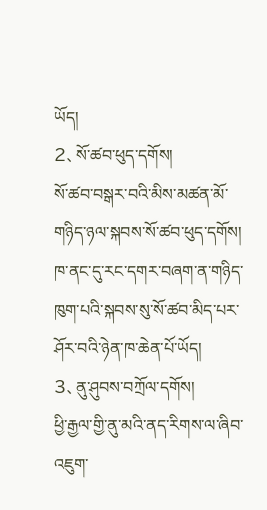ཡོད།
2、སོ་ཚབ་ཕུད་དགོས།
སོ་ཚབ་བསྒར་བའི་མིས་མཚན་མོ་གཉིད་ཉལ་སྐབས་སོ་ཚབ་ཕུད་དགོས། ཁ་ནང་དུ་རང་དགར་བཞག་ན་གཉིད་ཁུག་པའི་སྐབས་སུ་སོ་ཚབ་མིད་པར་ཤོར་བའི་ཉེན་ཁ་ཆེན་པོ་ཡོད།
3、ནུ་ཤུབས་བཀྲོལ་དགོས།
ཕྱི་རྒྱལ་གྱི་ནུ་མའི་ནད་རིགས་ལ་ཞིབ་འཇུག་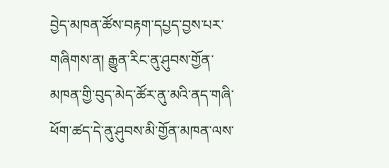བྱེད་མཁན་ཚོས་བརྟག་དཔྱད་བྱས་པར་གཞིགས་ན། རྒྱུན་རིང་ནུ་ཤུབས་གྱོན་མཁན་གྱི་བུད་མེད་ཚོར་ནུ་མའི་ནད་གཞི་ཕོག་ཚད་དེ་ནུ་ཤུབས་མི་གྱོན་མཁན་ལས་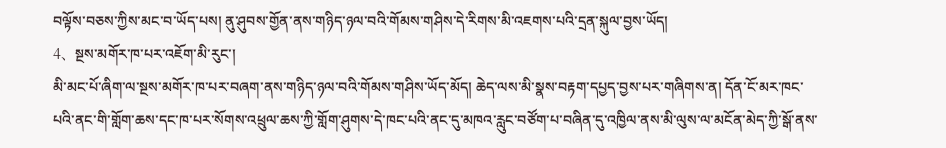བལྟོས་བཅས་ཀྱིས་མང་བ་ཡོད་པས། ནུ་ཤུབས་གྱོན་ནས་གཉིད་ཉལ་བའི་གོམས་གཤིས་དེ་རིགས་མི་འཇགས་པའི་དྲན་སྐུལ་བྱས་ཡོད།
4、སྔས་མགོར་ཁ་པར་འཇོག་མི་རུང་།
མི་མང་པོ་ཞིག་ལ་སྔས་མགོར་ཁ་པར་བཞག་ནས་གཉིད་ཉལ་བའི་གོམས་གཤིས་ཡོད་མོད། ཆེད་ལས་མི་སྣས་བརྟག་དཔྱད་བྱས་པར་གཞིགས་ན། དོན་ངོ་མར་ཁང་པའི་ནང་གི་གློག་ཆས་དང་ཁ་པར་སོགས་འཕྲུལ་ཆས་ཀྱི་གློག་ཤུགས་དེ་ཁང་པའི་ནང་དུ་མཁའ་རླུང་བཙོག་པ་བཞིན་དུ་འཁྱིལ་ནས་མི་ལུས་ལ་མངོན་མེད་ཀྱི་སྒོ་ནས་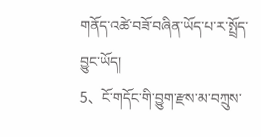གནོད་འཚེ་བཟོ་བཞིན་ཡོད་པ་ར་སྤྲོད་བྱུང་ཡོད།
5、ངོ་གདོང་གི་བྱུག་རྫས་མ་བཀྲུས་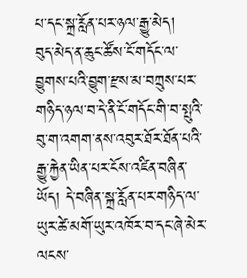པ་དང་སྐྲ་རློན་པར་ཉལ་རྒྱུ་མེད།
བུད་མེད་ན་ཆུང་ཚོས་ངོ་གདོང་ལ་བྱུགས་པའི་བྱུག་རྫས་མ་བཀྲུས་པར་གཉིད་ཉལ་བ་དེ་ནི་ངོ་གདོང་གི་བ་སྤུའི་བུ་ག་འགག་ནས་འབུར་ཐོར་ཐོན་པའི་རྒྱུ་རྐྱེན་ཡིན་པར་ངོས་འཛིན་བཞིན་ཡོད། དེ་བཞིན་སྐྲ་རློན་པར་གཉིད་ལ་ཡུར་ཚེ་མགོ་ཡུར་འཁོར་བ་དང་ཞེ་མེར་ལངས་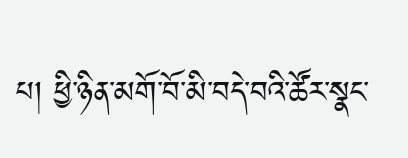པ། ཕྱི་ཉིན་མགོ་བོ་མི་བདེ་བའི་ཚོར་སྣང་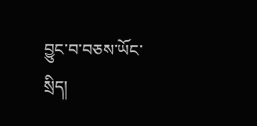བྱུང་བ་བཅས་ཡོང་སྲིད།